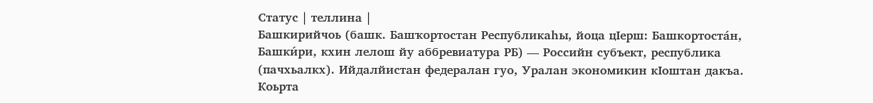Статус | теллина |
Башкирийчоь (башк. Башҡортостан Республикаһы, йоца цӀерш: Башкортоста́н, Башки́ри, кхин лелош йу аббревиатура РБ) — Российн субъект, республика (пачхьалкх). Ийдалйистан федералан гуо, Уралан экономикин кӀоштан дакъа. Коьрта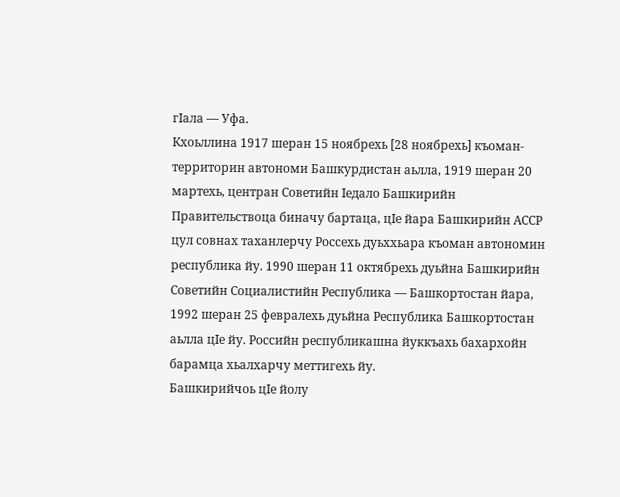гӀала — Уфа.
Кхоьллина 1917 шеран 15 ноябрехь [28 ноябрехь] къоман-территорин автономи Башкурдистан аьлла, 1919 шеран 20 мартехь, центран Советийн Ӏедало Башкирийн Правительствоца биначу бартаца, цӀе йара Башкирийн АССР цул совнах таханлерчу Россехь дуьххьара къоман автономин республика йу. 1990 шеран 11 октябрехь дуьйна Башкирийн Советийн Социалистийн Республика — Башкортостан йара, 1992 шеран 25 февралехь дуьйна Республика Башкортостан аьлла цӀе йу. Российн республикашна йуккъахь бахархойн барамца хьалхарчу меттигехь йу.
Башкирийчоь цӀе йолу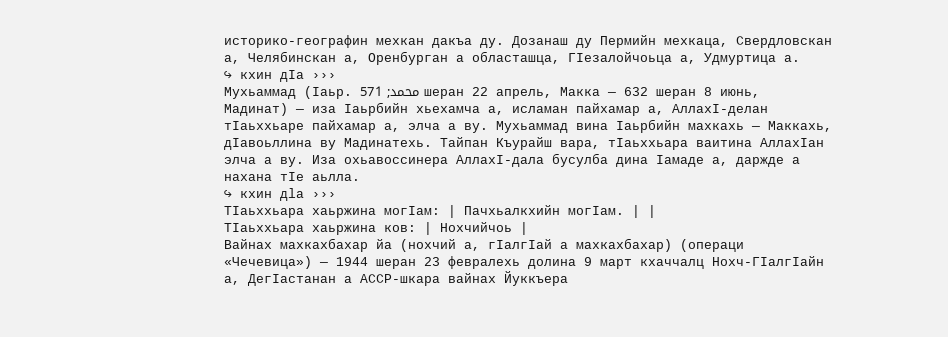историко-географин мехкан дакъа ду. Дозанаш ду Пермийн мехкаца, Свердловскан а, Челябинскан а, Оренбурган а областашца, ГӀезалойчоьца а, Удмуртица а.
↪ кхин дӀа ›››
Мухьаммад (Ӏаьр. محمد; 571 шеран 22 апрель, Макка — 632 шеран 8 июнь, Мадинат) — иза Ӏаьрбийн хьехамча а, исламан пайхамар а, АллахӀ-делан тӀаьххьаре пайхамар а, элча а ву. Мухьаммад вина Ӏаьрбийн махкахь — Маккахь, дӀавоьллина ву Мадинатехь. Тайпан Къурайш варa, тӀаьххьара ваитина АллахӀан элча а ву. Иза охьавоссинера АллахӀ-дала бусулба динa Ӏамаде а, даржде а нахана тӀе аьлла.
↪ кхин дlа ›››
ТӀаьххьара хаьржина могӀам: | Пачхьалкхийн могӀам. | |
ТӀаьххьара хаьржина ков: | Нохчийчоь |
Вайнах махкахбахар йа (нохчий а, гӀалгӀай а махкахбахар) (операци «Чечевица») — 1944 шеран 23 февралехь долина 9 март кхаччалц Нохч-ГӀалгӀайн а, ДегӀастанан а АССР-шкара вайнах Йуккъера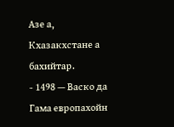Азе а, Кхазакхстане а бахийтар.
- 1498 — Васко да Гама европахойн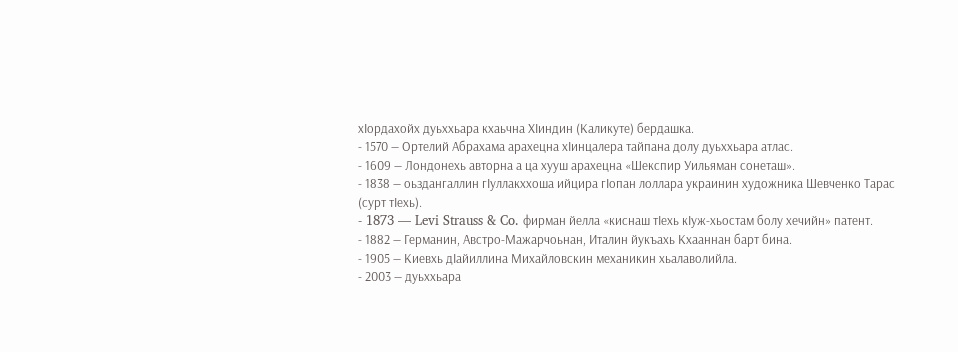хӀордахойх дуьххьара кхаьчна ХӀиндин (Каликуте) бердашка.
- 1570 — Ортелий Абрахама арахецна хӀинцалера тайпана долу дуьххьара атлас.
- 1609 — Лондонехь авторна а ца хууш арахецна «Шекспир Уильяман сонеташ».
- 1838 — оьздангаллин гӀуллакххоша ийцира гӀопан лоллара украинин художника Шевченко Тарас (сурт тӀехь).
- 1873 — Levi Strauss & Co. фирман йелла «киснаш тӀехь кӀуж-хьостам болу хечийн» патент.
- 1882 — Германин, Австро-Мажарчоьнан, Италин йукъахь Кхааннан барт бина.
- 1905 — Киевхь дӀайиллина Михайловскин механикин хьалаволийла.
- 2003 — дуьххьара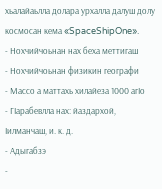хьалайаьлла долара урхалла далуш долу космосан кема «SpaceShipOne».
- Нохчийчоьнан нах беха меттигаш
- Нохчийчоьнан физикин географи
- Массо а маттахь хилайеза 1000 агӀо
- ГӀарабевлла нах: йаздархой, Ӏилманчаш, и. к. д.
- Адыгабзэ
-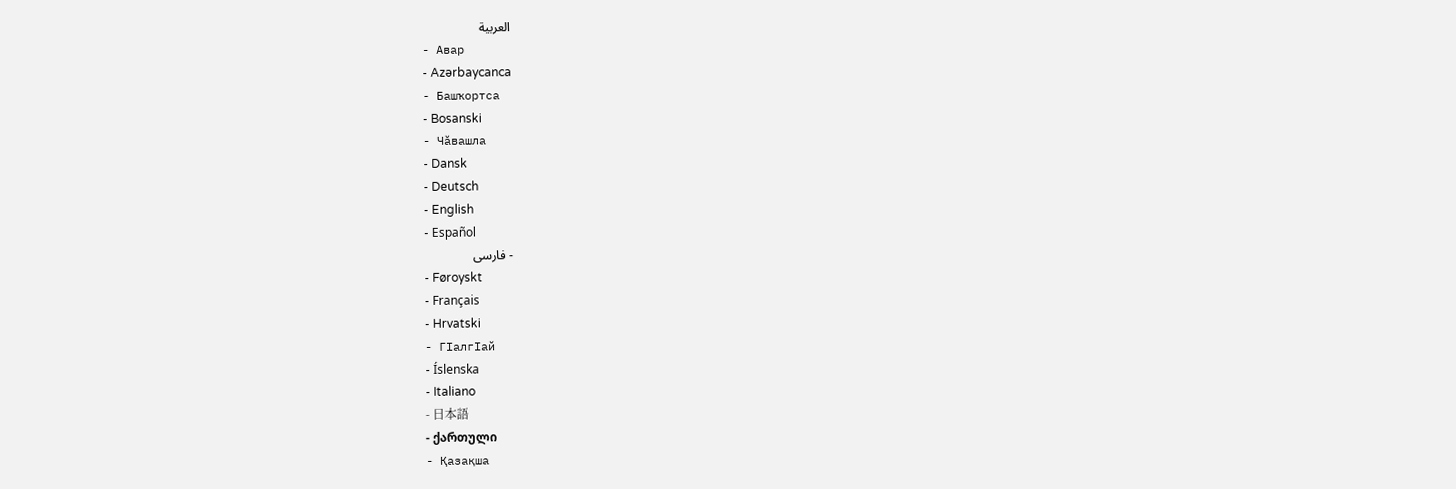العربية
- Авар
- Azərbaycanca
- Башҡортса
- Bosanski
- Чӑвашла
- Dansk
- Deutsch
- English
- Español
- فارسی
- Føroyskt
- Français
- Hrvatski
- ГӀалгӀай
- Íslenska
- Italiano
- 日本語
- ქართული
- Қазақша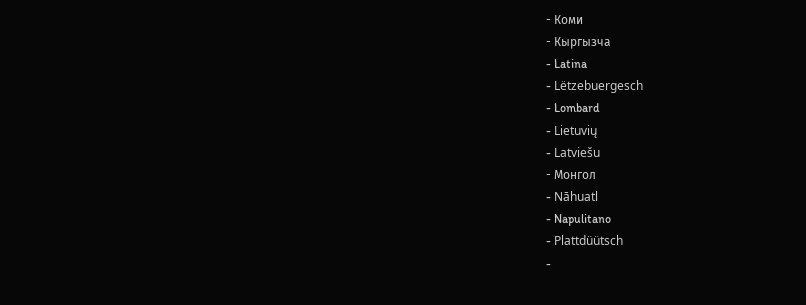- Коми
- Кыргызча
- Latina
- Lëtzebuergesch
- Lombard
- Lietuvių
- Latviešu
- Монгол
- Nāhuatl
- Napulitano
- Plattdüütsch
-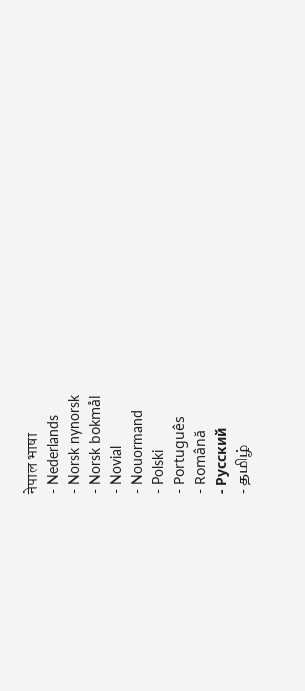नेपाल भाषा
- Nederlands
- Norsk nynorsk
- Norsk bokmål
- Novial
- Nouormand
- Polski
- Português
- Română
- Русский
- தமிழ்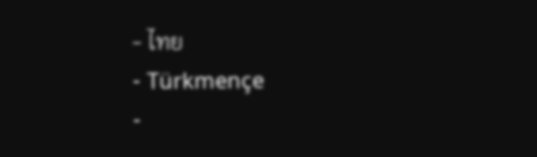- ไทย
- Türkmençe
-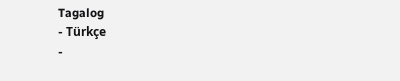Tagalog
- Türkçe
-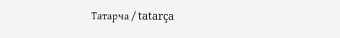Татарча / tatarça